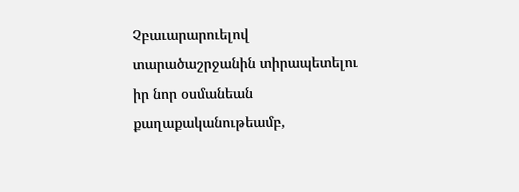Չբաւարարուելով տարածաշրջանին տիրապետելու իր նոր օսմանեան քաղաքականութեամբ,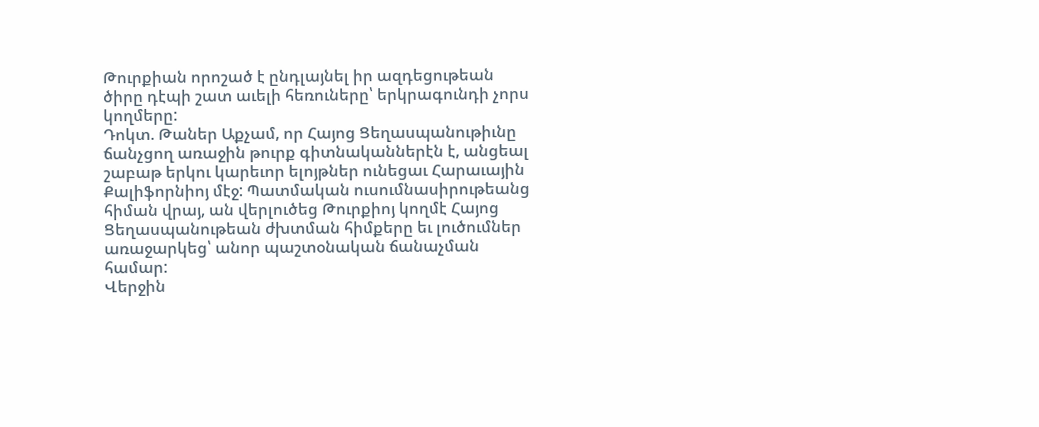Թուրքիան որոշած է ընդլայնել իր ազդեցութեան ծիրը դէպի շատ աւելի հեռուները՝ երկրագունդի չորս կողմերը:
Դոկտ. Թաներ Աքչամ, որ Հայոց Ցեղասպանութիւնը ճանչցող առաջին թուրք գիտնականներէն է, անցեալ շաբաթ երկու կարեւոր ելոյթներ ունեցաւ Հարաւային Քալիֆորնիոյ մէջ: Պատմական ուսումնասիրութեանց հիման վրայ, ան վերլուծեց Թուրքիոյ կողմէ Հայոց Ցեղասպանութեան ժխտման հիմքերը եւ լուծումներ առաջարկեց՝ անոր պաշտօնական ճանաչման համար:
Վերջին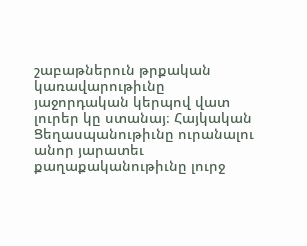շաբաթներուն թրքական կառավարութիւնը յաջորդական կերպով վատ լուրեր կը ստանայ։ Հայկական Ցեղասպանութիւնը ուրանալու անոր յարատեւ քաղաքականութիւնը լուրջ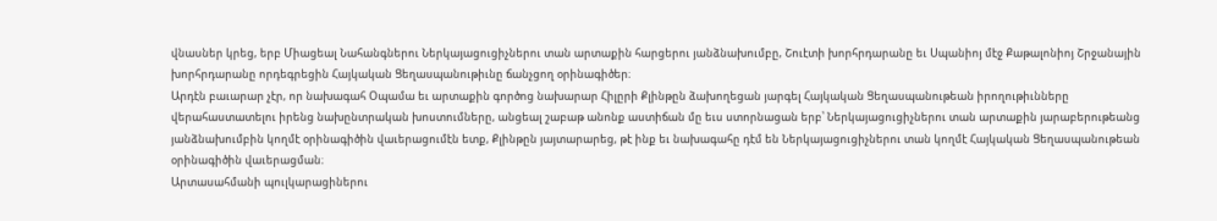վնասներ կրեց, երբ Միացեալ Նահանգներու Ներկայացուցիչներու տան արտաքին հարցերու յանձնախումբը, Շուէտի խորհրդարանը եւ Սպանիոյ մէջ Քաթալոնիոյ Շրջանային խորհրդարանը որդեգրեցին Հայկական Ցեղասպանութիւնը ճանչցող օրինագիծեր։
Արդէն բաւարար չէր, որ նախագահ Օպամա եւ արտաքին գործոց նախարար Հիլըրի Քլինթըն ձախողեցան յարգել Հայկական Ցեղասպանութեան իրողութիւնները վերահաստատելու իրենց նախընտրական խոստումները, անցեալ շաբաթ անոնք աստիճան մը եւս ստորնացան երբ՝ Ներկայացուցիչներու տան արտաքին յարաբերութեանց յանձնախումբին կողմէ օրինագիծին վաւերացումէն ետք, Քլինթըն յայտարարեց, թէ ինք եւ նախագահը դէմ են Ներկայացուցիչներու տան կողմէ Հայկական Ցեղասպանութեան օրինագիծին վաւերացման։
Արտասահմանի պուլկարացիներու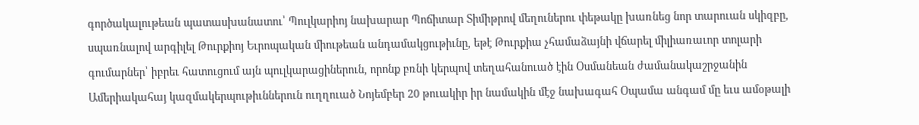գործակալութեան պատասխանատու՝ Պուլկարիոյ նախարար Պոճիտար Տիմիթրով մեղուներու փեթակը խառնեց նոր տարուան սկիզբը, սպառնալով արգիլել Թուրքիոյ Եւրոպական միութեան անդամակցութիւնը, եթէ Թուրքիա չհամաձայնի վճարել միլիառաւոր տոլարի գումարներ՝ իբրեւ հատուցում այն պուլկարացիներուն, որոնք բռնի կերպով տեղահանուած էին Օսմանեան ժամանակաշրջանին
Ամերիակահայ կազմակերպութիւններուն ուղղուած Նոյեմբեր 20 թուակիր իր նամակին մէջ նախագահ Օպամա անգամ մը եւս ամօթալի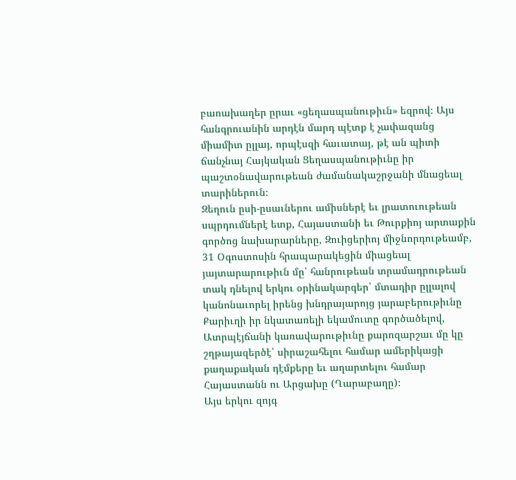բառախաղեր ըրաւ «ցեղասպանութիւն» եզրով։ Այս հանգրուանին արդէն մարդ պէտք է չափազանց միամիտ ըլլայ, որպէսզի հաւատայ, թէ ան պիտի ճանչնայ Հայկական Ցեղասպանութիւնը իր պաշտօնավարութեան ժամանակաշրջանի մնացեալ տարիներուն։
Զեղուն ըսի-ըսաւներու ամիսներէ եւ լրատուութեան սպրդումներէ ետք, Հայաստանի եւ Թուրքիոյ արտաքին գործոց նախարարները, Զուիցերիոյ միջնորդութեամբ, 31 Օգոստոսին հրապարակեցին միացեալ յայտարարութիւն մը՝ հանրութեան տրամադրութեան տակ դնելով երկու օրինակարգեր՝ մտադիր ըլլալով կանոնաւորել իրենց խնդրայարոյց յարաբերութիւնը
Քարիւղի իր նկատառելի եկամուտը գործածելով, Ատրպէյճանի կառավարութիւնը քարոզարշաւ մը կը շղթայազերծէ՝ սիրաշահելու համար ամերիկացի քաղաքական դէմքերը եւ աղարտելու համար Հայաստանն ու Արցախը (Ղարաբաղը)։
Այս երկու զոյգ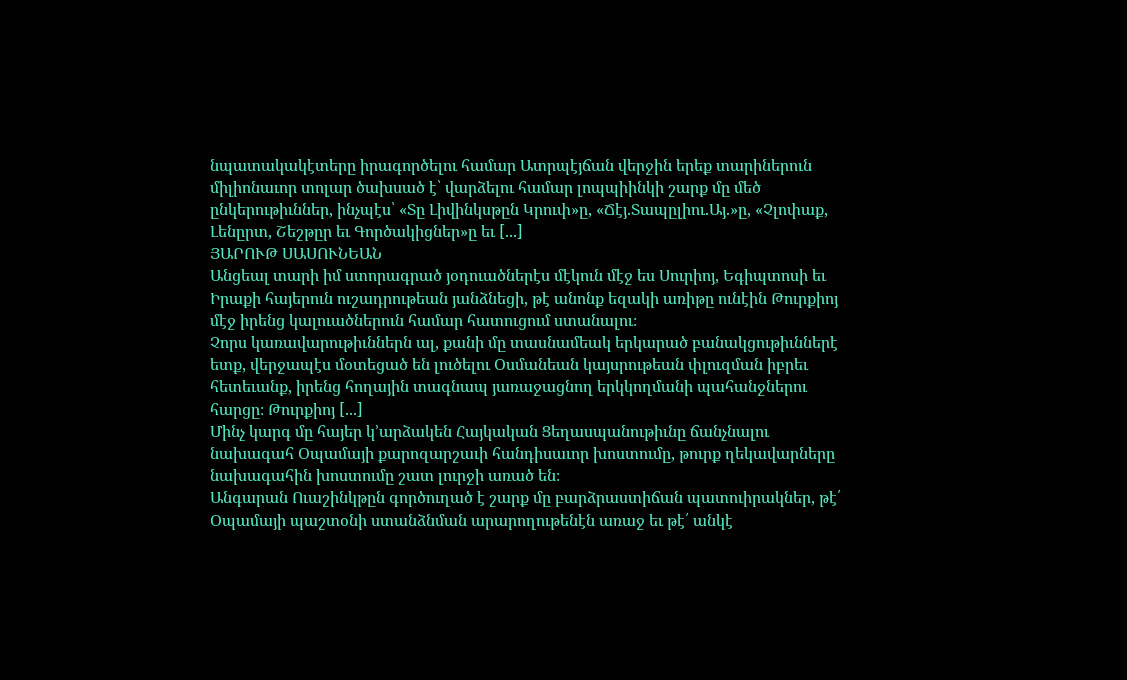նպատակակէտերը իրագործելու համար Ատրպէյճան վերջին երեք տարիներուն միլիոնաւոր տոլար ծախսած է՝ վարձելու համար լոպպիինկի շարք մը մեծ ընկերութիւններ, ինչպէս՝ «Տը Լիվինկսթըն Կրուփ»ը, «Ճէյ.Տապըլիու.Այ.»ը, «Չլոփաք, Լենըրտ, Շեշթըր եւ Գործակիցներ»ը եւ [...]
ՅԱՐՈՒԹ ՍԱՍՈՒՆԵԱՆ
Անցեալ տարի իմ ստորագրած յօդուածներէս մէկուն մէջ ես Սուրիոյ, Եգիպտոսի եւ Իրաքի հայերուն ուշադրութեան յանձնեցի, թէ անոնք եզակի առիթը ունէին Թուրքիոյ մէջ իրենց կալուածներուն համար հատուցում ստանալու։
Չորս կառավարութիւններն ալ, քանի մը տասնամեակ երկարած բանակցութիւններէ ետք, վերջապէս մօտեցած են լուծելու Օսմանեան կայսրութեան փլուզման իբրեւ հետեւանք, իրենց հողային տագնապ յառաջացնող երկկողմանի պահանջներու հարցը։ Թուրքիոյ [...]
Մինչ կարգ մը հայեր կ’արձակեն Հայկական Ցեղասպանութիւնը ճանչնալու նախագահ Օպամայի քարոզարշաւի հանդիսաւոր խոստումը, թուրք ղեկավարները նախագահին խոստումը շատ լուրջի առած են։
Անգարան Ուաշինկթըն գործուղած է շարք մը բարձրաստիճան պատուիրակներ, թէ՛ Օպամայի պաշտօնի ստանձնման արարողութենէն առաջ եւ թէ՛ անկէ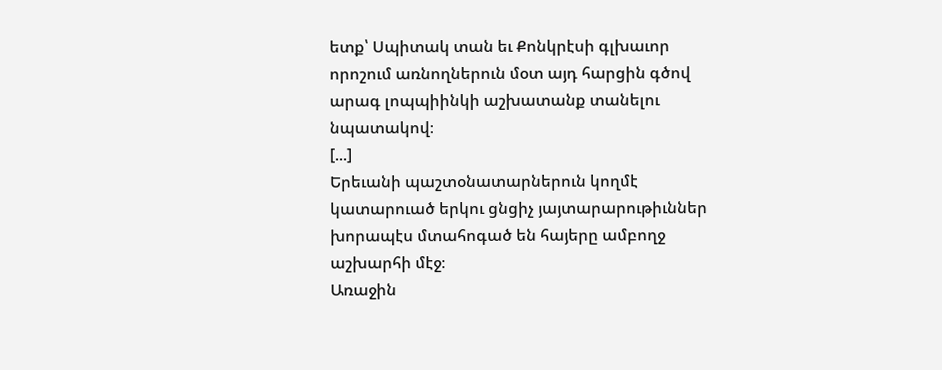ետք՝ Սպիտակ տան եւ Քոնկրէսի գլխաւոր որոշում առնողներուն մօտ այդ հարցին գծով արագ լոպպիինկի աշխատանք տանելու նպատակով։
[...]
Երեւանի պաշտօնատարներուն կողմէ կատարուած երկու ցնցիչ յայտարարութիւններ խորապէս մտահոգած են հայերը ամբողջ աշխարհի մէջ։
Առաջին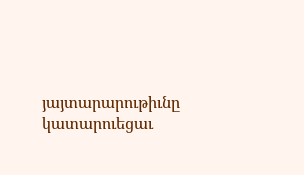յայտարարութիւնը կատարուեցաւ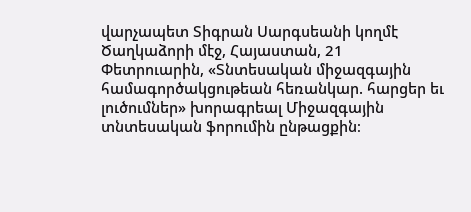վարչապետ Տիգրան Սարգսեանի կողմէ Ծաղկաձորի մէջ, Հայաստան, 21 Փետրուարին, «Տնտեսական միջազգային համագործակցութեան հեռանկար. հարցեր եւ լուծումներ» խորագրեալ Միջազգային տնտեսական ֆորումին ընթացքին։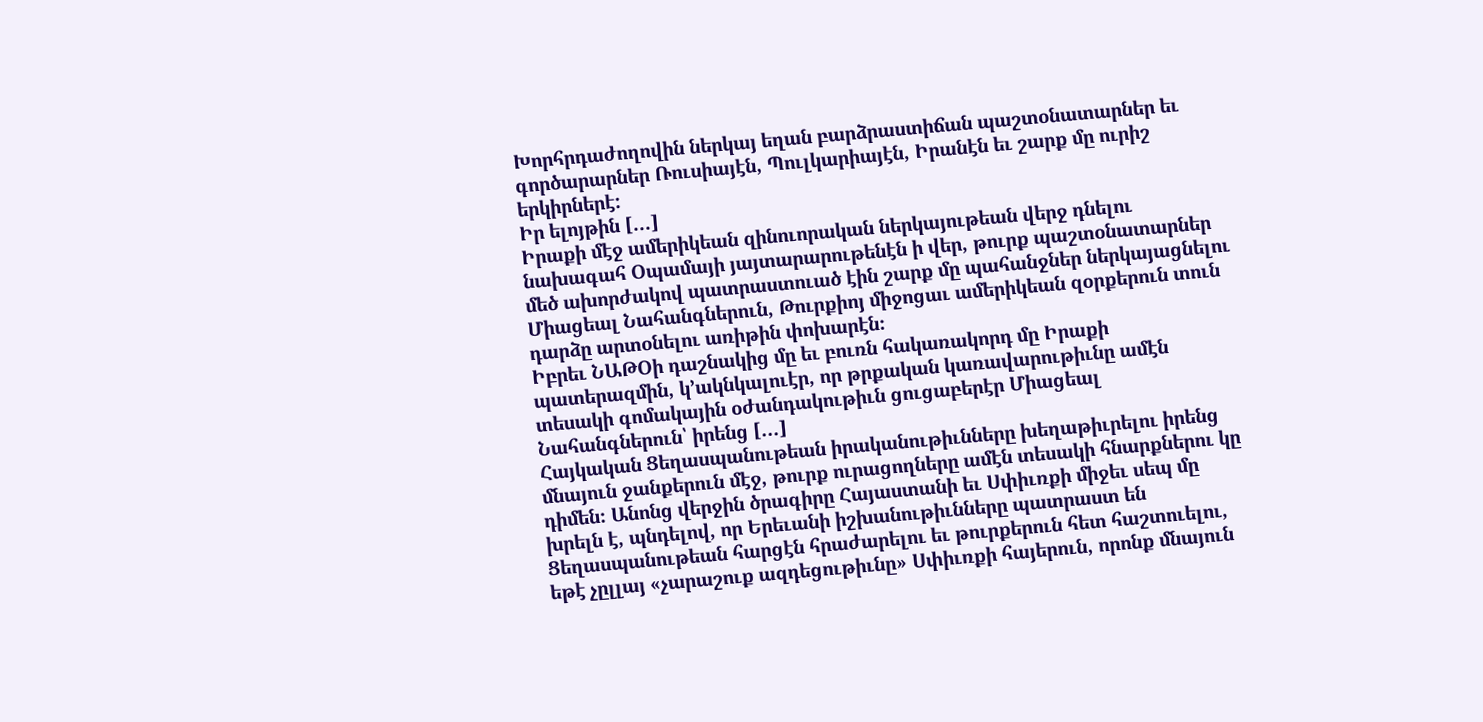Խորհրդաժողովին ներկայ եղան բարձրաստիճան պաշտօնատարներ եւ գործարարներ Ռուսիայէն, Պուլկարիայէն, Իրանէն եւ շարք մը ուրիշ երկիրներէ:
Իր ելոյթին [...]
Իրաքի մէջ ամերիկեան զինուորական ներկայութեան վերջ դնելու նախագահ Օպամայի յայտարարութենէն ի վեր, թուրք պաշտօնատարներ մեծ ախորժակով պատրաստուած էին շարք մը պահանջներ ներկայացնելու Միացեալ Նահանգներուն, Թուրքիոյ միջոցաւ ամերիկեան զօրքերուն տուն դարձը արտօնելու առիթին փոխարէն։
Իբրեւ ՆԱԹՕի դաշնակից մը եւ բուռն հակառակորդ մը Իրաքի պատերազմին, կ’ակնկալուէր, որ թրքական կառավարութիւնը ամէն տեսակի գոմակային օժանդակութիւն ցուցաբերէր Միացեալ Նահանգներուն՝ իրենց [...]
Հայկական Ցեղասպանութեան իրականութիւնները խեղաթիւրելու իրենց մնայուն ջանքերուն մէջ, թուրք ուրացողները ամէն տեսակի հնարքներու կը դիմեն։ Անոնց վերջին ծրագիրը Հայաստանի եւ Սփիւռքի միջեւ սեպ մը խրելն է, պնդելով, որ Երեւանի իշխանութիւնները պատրաստ են Ցեղասպանութեան հարցէն հրաժարելու եւ թուրքերուն հետ հաշտուելու, եթէ չըլլայ «չարաշուք ազդեցութիւնը» Սփիւռքի հայերուն, որոնք մնայուն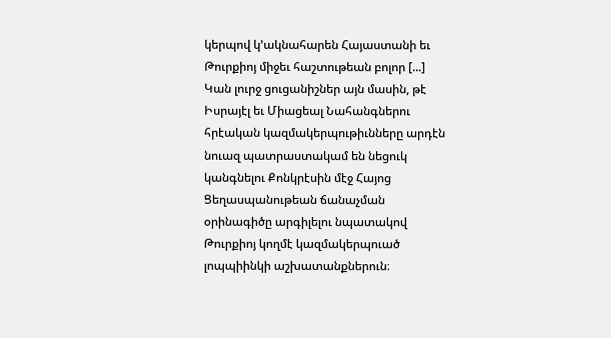կերպով կ’ակնահարեն Հայաստանի եւ Թուրքիոյ միջեւ հաշտութեան բոլոր [...]
Կան լուրջ ցուցանիշներ այն մասին, թէ Իսրայէլ եւ Միացեալ Նահանգներու հրէական կազմակերպութիւնները արդէն նուազ պատրաստակամ են նեցուկ կանգնելու Քոնկրէսին մէջ Հայոց Ցեղասպանութեան ճանաչման օրինագիծը արգիլելու նպատակով Թուրքիոյ կողմէ կազմակերպուած լոպպիինկի աշխատանքներուն։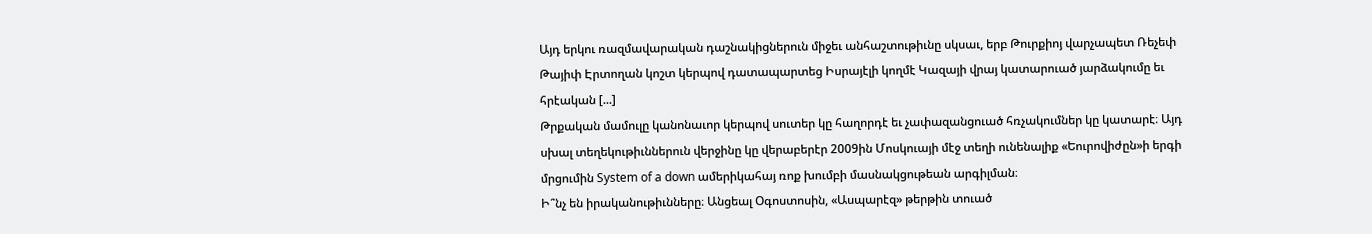Այդ երկու ռազմավարական դաշնակիցներուն միջեւ անհաշտութիւնը սկսաւ, երբ Թուրքիոյ վարչապետ Ռեչեփ Թայիփ Էրտողան կոշտ կերպով դատապարտեց Իսրայէլի կողմէ Կազայի վրայ կատարուած յարձակումը եւ հրէական [...]
Թրքական մամուլը կանոնաւոր կերպով սուտեր կը հաղորդէ եւ չափազանցուած հռչակումներ կը կատարէ։ Այդ սխալ տեղեկութիւններուն վերջինը կը վերաբերէր 2009ին Մոսկուայի մէջ տեղի ունենալիք «Եուրովիժըն»ի երգի մրցումին System of a down ամերիկահայ ռոք խումբի մասնակցութեան արգիլման։
Ի՞նչ են իրականութիւնները։ Անցեալ Օգոստոսին, «Ասպարէզ» թերթին տուած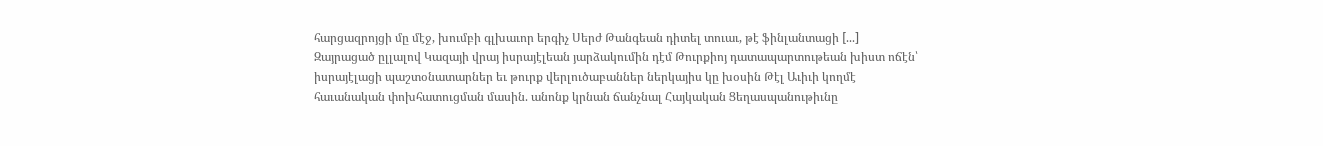հարցազրոյցի մը մէջ, խումբի գլխաւոր երգիչ Սերժ Թանգեան դիտել տուաւ, թէ ֆինլանտացի [...]
Զայրացած ըլլալով Կազայի վրայ իսրայէլեան յարձակումին դէմ Թուրքիոյ դատապարտութեան խիստ ոճէն՝ իսրայէլացի պաշտօնատարներ եւ թուրք վերլուծաբաններ ներկայիս կը խօսին Թէլ Աւիւի կողմէ հաւանական փոխհատուցման մասին. անոնք կրնան ճանչնալ Հայկական Ցեղասպանութիւնը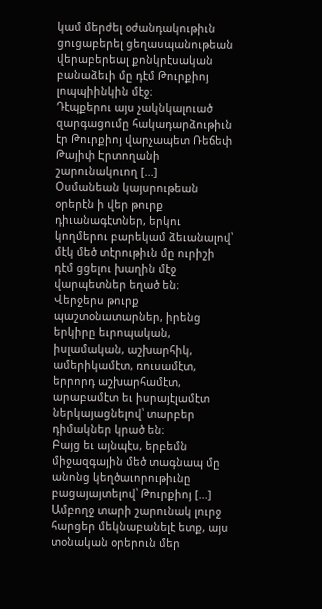կամ մերժել օժանդակութիւն ցուցաբերել ցեղասպանութեան վերաբերեալ քոնկրէսական բանաձեւի մը դէմ Թուրքիոյ լոպպիինկին մէջ։
Դէպքերու այս չակնկալուած զարգացումը հակադարձութիւն էր Թուրքիոյ վարչապետ Ռեճեփ Թայիփ Էրտողանի շարունակուող [...]
Օսմանեան կայսրութեան օրերէն ի վեր թուրք դիւանագէտներ, երկու կողմերու բարեկամ ձեւանալով՝ մէկ մեծ տէրութիւն մը ուրիշի դէմ ցցելու խաղին մէջ վարպետներ եղած են։
Վերջերս թուրք պաշտօնատարներ, իրենց երկիրը եւրոպական, իսլամական, աշխարհիկ, ամերիկամէտ, ռուսամէտ, երրորդ աշխարհամէտ, արաբամէտ եւ իսրայէլամէտ ներկայացնելով՝ տարբեր դիմակներ կրած են։
Բայց եւ այնպէս, երբեմն միջազգային մեծ տագնապ մը անոնց կեղծաւորութիւնը բացայայտելով՝ Թուրքիոյ [...]
Ամբողջ տարի շարունակ լուրջ հարցեր մեկնաբանելէ ետք, այս տօնական օրերուն մեր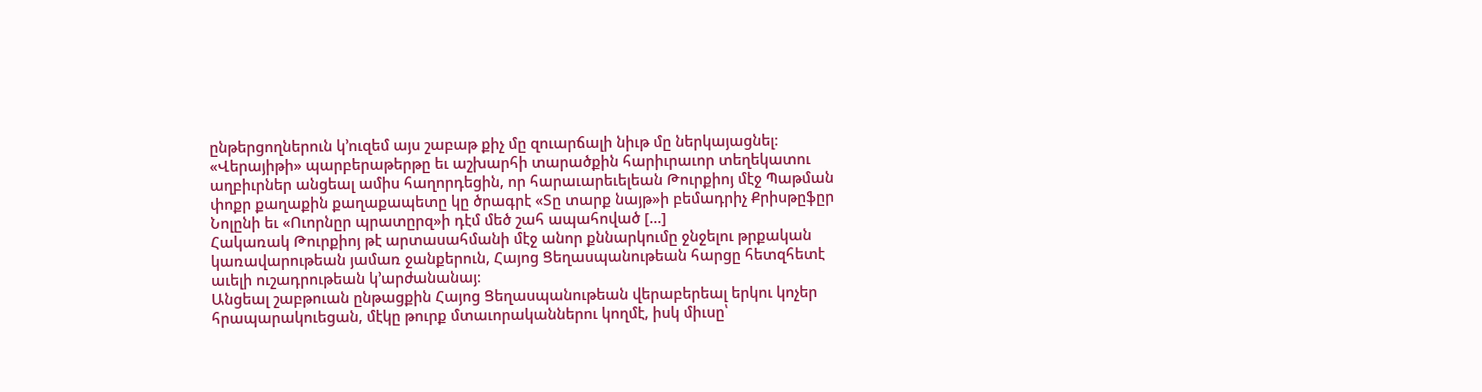ընթերցողներուն կ’ուզեմ այս շաբաթ քիչ մը զուարճալի նիւթ մը ներկայացնել։
«Վերայիթի» պարբերաթերթը եւ աշխարհի տարածքին հարիւրաւոր տեղեկատու աղբիւրներ անցեալ ամիս հաղորդեցին, որ հարաւարեւելեան Թուրքիոյ մէջ Պաթման փոքր քաղաքին քաղաքապետը կը ծրագրէ «Տը տարք նայթ»ի բեմադրիչ Քրիսթըֆըր Նոլընի եւ «Ուորնըր պրատըրզ»ի դէմ մեծ շահ ապահոված [...]
Հակառակ Թուրքիոյ թէ արտասահմանի մէջ անոր քննարկումը ջնջելու թրքական կառավարութեան յամառ ջանքերուն, Հայոց Ցեղասպանութեան հարցը հետզհետէ աւելի ուշադրութեան կ’արժանանայ։
Անցեալ շաբթուան ընթացքին Հայոց Ցեղասպանութեան վերաբերեալ երկու կոչեր հրապարակուեցան, մէկը թուրք մտաւորականներու կողմէ, իսկ միւսը՝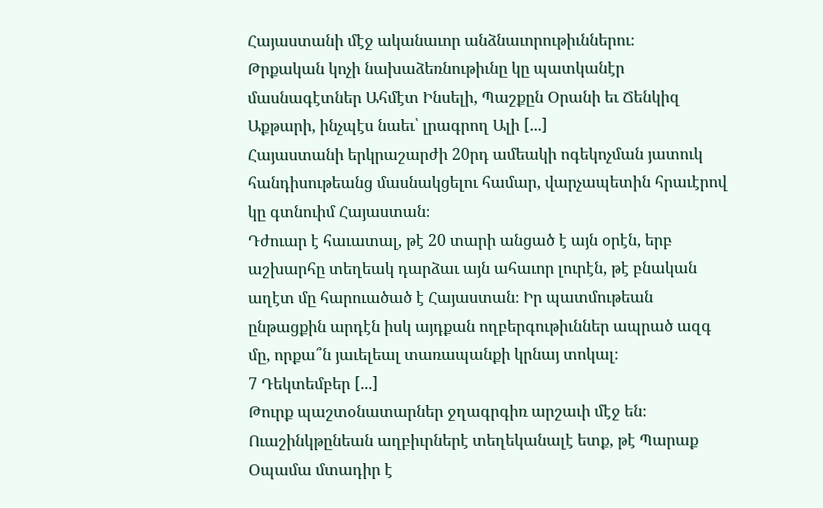Հայաստանի մէջ ականաւոր անձնաւորութիւններու։
Թրքական կոչի նախաձեռնութիւնը կը պատկանէր մասնագէտներ Ահմէտ Ինսելի, Պաշքըն Օրանի եւ Ճենկիզ Աքթարի, ինչպէս նաեւ՝ լրագրող Ալի [...]
Հայաստանի երկրաշարժի 20րդ ամեակի ոգեկոչման յատուկ հանդիսութեանց մասնակցելու համար, վարչապետին հրաւէրով կը գտնուիմ Հայաստան։
Դժուար է հաւատալ, թէ 20 տարի անցած է այն օրէն, երբ աշխարհը տեղեակ դարձաւ այն ահաւոր լուրէն, թէ բնական աղէտ մը հարուածած է Հայաստան։ Իր պատմութեան ընթացքին արդէն իսկ այդքան ողբերգութիւններ ապրած ազգ մը, որքա՞ն յաւելեալ տառապանքի կրնայ տոկալ։
7 Դեկտեմբեր [...]
Թուրք պաշտօնատարներ ջղագրգիռ արշաւի մէջ են։ Ուաշինկթընեան աղբիւրներէ տեղեկանալէ ետք, թէ Պարաք Օպամա մտադիր է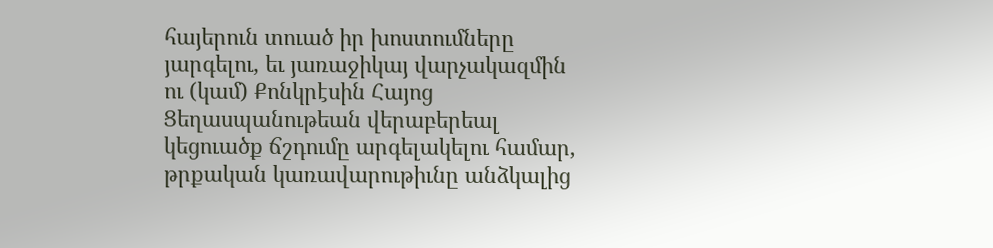հայերուն տուած իր խոստումները յարգելու, եւ յառաջիկայ վարչակազմին ու (կամ) Քոնկրէսին Հայոց Ցեղասպանութեան վերաբերեալ կեցուածք ճշդումը արգելակելու համար, թրքական կառավարութիւնը անձկալից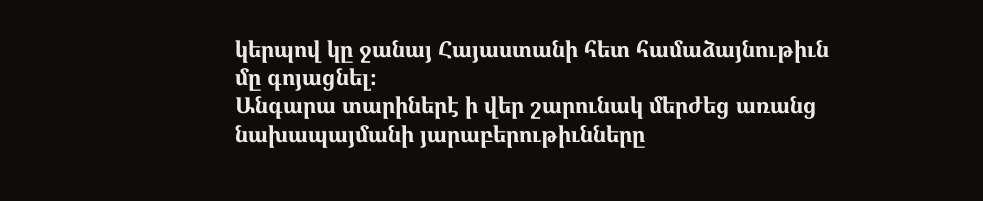կերպով կը ջանայ Հայաստանի հետ համաձայնութիւն մը գոյացնել։
Անգարա տարիներէ ի վեր շարունակ մերժեց առանց նախապայմանի յարաբերութիւնները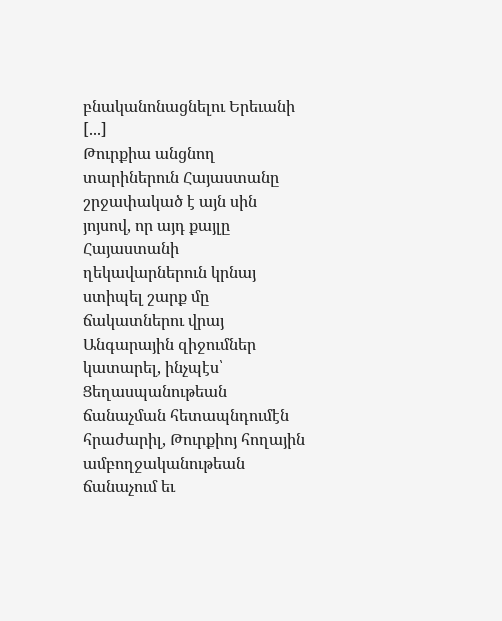բնականոնացնելու Երեւանի [...]
Թուրքիա անցնող տարիներուն Հայաստանը շրջափակած է այն սին յոյսով, որ այդ քայլը
Հայաստանի ղեկավարներուն կրնայ ստիպել շարք մը ճակատներու վրայ Անգարային զիջումներ կատարել, ինչպէս՝ Ցեղասպանութեան ճանաչման հետապնդումէն հրաժարիլ, Թուրքիոյ հողային ամբողջականութեան ճանաչում եւ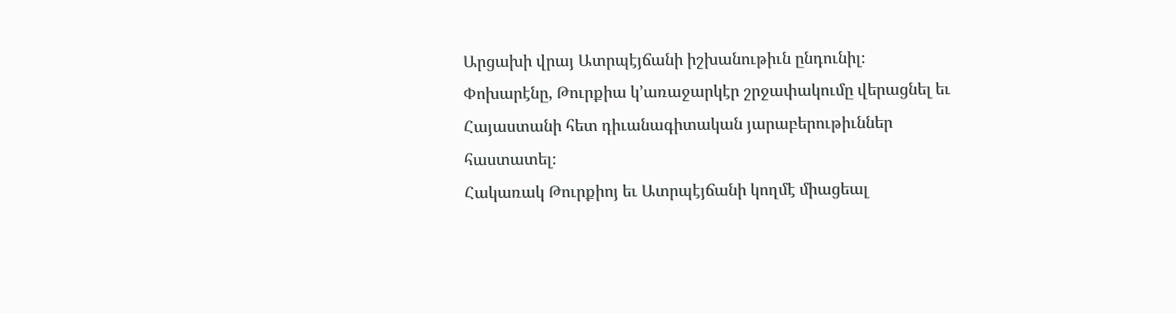Արցախի վրայ Ատրպէյճանի իշխանութիւն ընդունիլ։
Փոխարէնը, Թուրքիա կ’առաջարկէր շրջափակումը վերացնել եւ Հայաստանի հետ դիւանագիտական յարաբերութիւններ հաստատել։
Հակառակ Թուրքիոյ եւ Ատրպէյճանի կողմէ միացեալ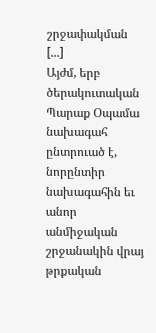շրջափակման [...]
Այժմ, երբ ծերակուտական Պարաք Օպամա նախագահ ընտրուած է, նորընտիր նախագահին եւ անոր անմիջական շրջանակին վրայ թրքական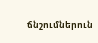ճնշումներուն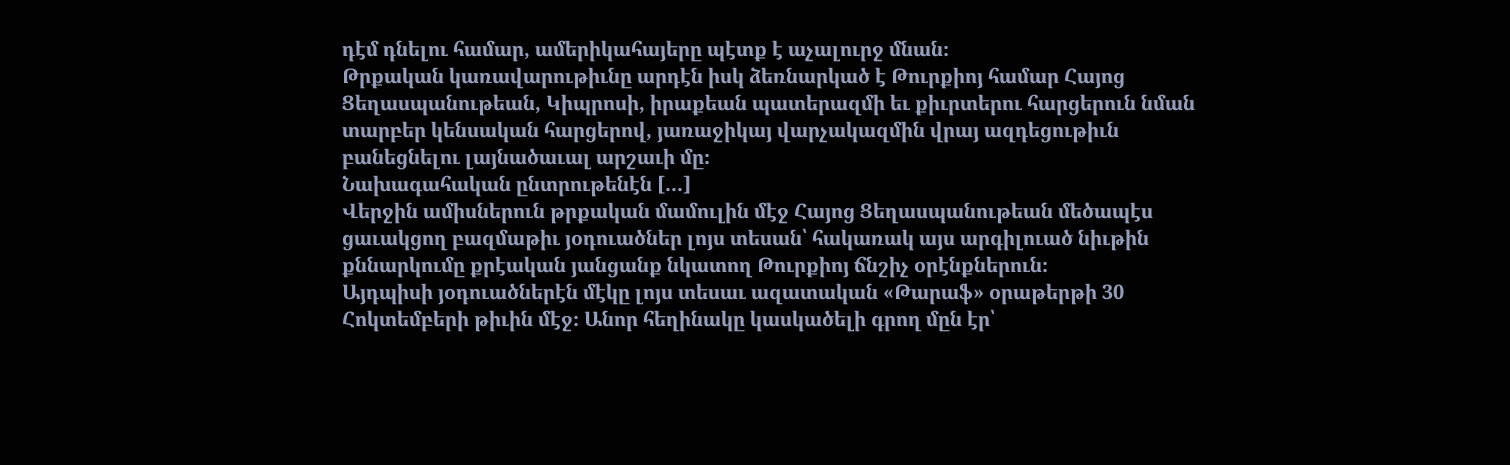դէմ դնելու համար, ամերիկահայերը պէտք է աչալուրջ մնան։
Թրքական կառավարութիւնը արդէն իսկ ձեռնարկած է Թուրքիոյ համար Հայոց Ցեղասպանութեան, Կիպրոսի, իրաքեան պատերազմի եւ քիւրտերու հարցերուն նման տարբեր կենսական հարցերով, յառաջիկայ վարչակազմին վրայ ազդեցութիւն բանեցնելու լայնածաւալ արշաւի մը։
Նախագահական ընտրութենէն [...]
Վերջին ամիսներուն թրքական մամուլին մէջ Հայոց Ցեղասպանութեան մեծապէս ցաւակցող բազմաթիւ յօդուածներ լոյս տեսան՝ հակառակ այս արգիլուած նիւթին քննարկումը քրէական յանցանք նկատող Թուրքիոյ ճնշիչ օրէնքներուն։
Այդպիսի յօդուածներէն մէկը լոյս տեսաւ ազատական «Թարաֆ» օրաթերթի 30 Հոկտեմբերի թիւին մէջ։ Անոր հեղինակը կասկածելի գրող մըն էր՝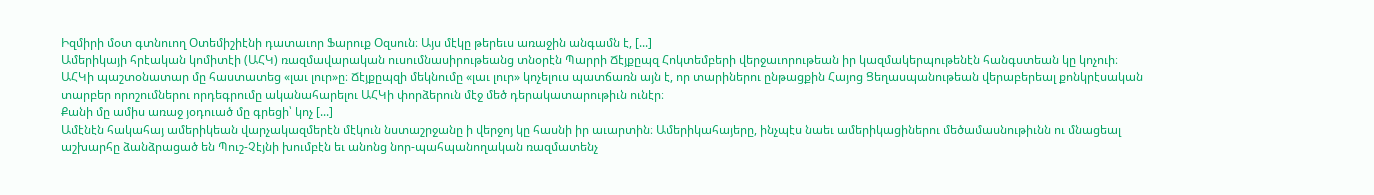Իզմիրի մօտ գտնուող Օտեմիշիէնի դատաւոր Ֆարուք Օզսուն։ Այս մէկը թերեւս առաջին անգամն է, [...]
Ամերիկայի հրէական կոմիտէի (ԱՀԿ) ռազմավարական ուսումնասիրութեանց տնօրէն Պարրի Ճէյքըպզ Հոկտեմբերի վերջաւորութեան իր կազմակերպութենէն հանգստեան կը կոչուի։ ԱՀԿի պաշտօնատար մը հաստատեց «լաւ լուր»ը։ Ճէյքըպզի մեկնումը «լաւ լուր» կոչելուս պատճառն այն է, որ տարիներու ընթացքին Հայոց Ցեղասպանութեան վերաբերեալ քոնկրէսական տարբեր որոշումներու որդեգրումը ականահարելու ԱՀԿի փորձերուն մէջ մեծ դերակատարութիւն ունէր։
Քանի մը ամիս առաջ յօդուած մը գրեցի՝ կոչ [...]
Ամէնէն հակահայ ամերիկեան վարչակազմերէն մէկուն նստաշրջանը ի վերջոյ կը հասնի իր աւարտին։ Ամերիկահայերը, ինչպէս նաեւ ամերիկացիներու մեծամասնութիւնն ու մնացեալ աշխարհը ձանձրացած են Պուշ-Չէյնի խումբէն եւ անոնց նոր-պահպանողական ռազմատենչ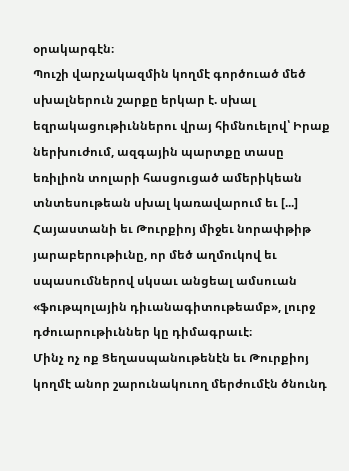օրակարգէն։
Պուշի վարչակազմին կողմէ գործուած մեծ սխալներուն շարքը երկար է. սխալ եզրակացութիւններու վրայ հիմնուելով՝ Իրաք ներխուժում, ազգային պարտքը տասը եռիլիոն տոլարի հասցուցած ամերիկեան տնտեսութեան սխալ կառավարում եւ [...]
Հայաստանի եւ Թուրքիոյ միջեւ նորափթիթ յարաբերութիւնը, որ մեծ աղմուկով եւ սպասումներով սկսաւ անցեալ ամսուան «ֆութպոլային դիւանագիտութեամբ», լուրջ դժուարութիւններ կը դիմագրաւէ։
Մինչ ոչ ոք Ցեղասպանութենէն եւ Թուրքիոյ կողմէ անոր շարունակուող մերժումէն ծնունդ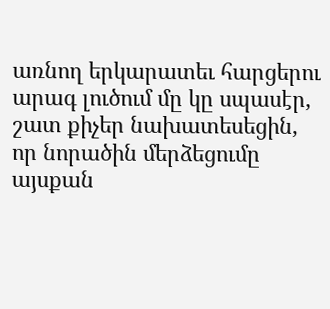առնող երկարատեւ հարցերու արագ լուծում մը կը սպասէր, շատ քիչեր նախատեսեցին, որ նորածին մերձեցումը այսքան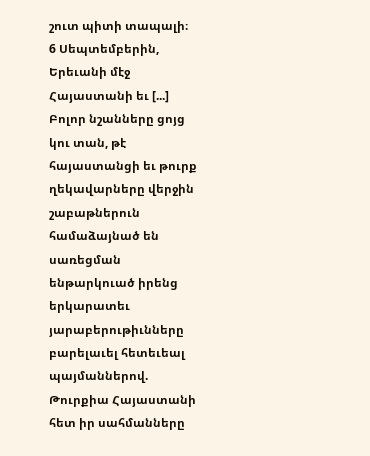շուտ պիտի տապալի։
6 Սեպտեմբերին, Երեւանի մէջ Հայաստանի եւ [...]
Բոլոր նշանները ցոյց կու տան, թէ հայաստանցի եւ թուրք ղեկավարները վերջին շաբաթներուն համաձայնած են սառեցման ենթարկուած իրենց երկարատեւ յարաբերութիւնները բարելաւել հետեւեալ պայմաններով. Թուրքիա Հայաստանի հետ իր սահմանները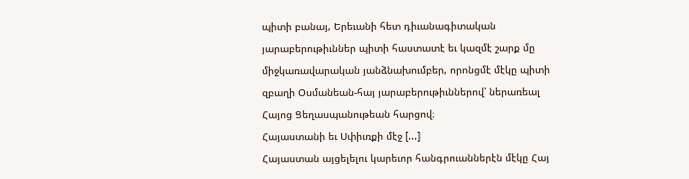պիտի բանայ, Երեւանի հետ դիւանագիտական յարաբերութիւններ պիտի հաստատէ եւ կազմէ շարք մը միջկառավարական յանձնախումբեր, որոնցմէ մէկը պիտի զբաղի Օսմանեան-հայ յարաբերութիւններով՝ ներառեալ Հայոց Ցեղասպանութեան հարցով։
Հայաստանի եւ Սփիւռքի մէջ [...]
Հայաստան այցելելու կարեւոր հանգրուաններէն մէկը Հայ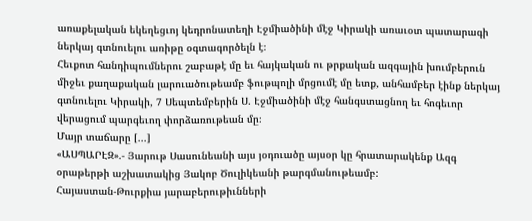առաքելական եկեղեցւոյ կեդրոնատեղի Էջմիածինի մէջ Կիրակի առաւօտ պատարագի ներկայ գտնուելու առիթը օգտագործելն է։
Հեւքոտ հանդիպումներու շաբաթէ մը եւ հայկական ու թրքական ազգային խումբերուն միջեւ քաղաքական լարուածութեամբ ֆութպոլի մրցումէ մը ետք, անհամբեր էինք ներկայ գտնուելու Կիրակի, 7 Սեպտեմբերին Ս. Էջմիածինի մէջ հանգստացնող եւ հոգեւոր վերացում պարգեւող փորձառութեան մը։
Մայր տաճարը [...]
«ԱՍՊԱՐԷԶ».- Յարութ Սասունեանի այս յօդուածը այսօր կը հրատարակենք Ազգ օրաթերթի աշխատակից Յակոբ Ծուլիկեանի թարգմանութեամբ:
Հայաստան-Թուրքիա յարաբերութիւնների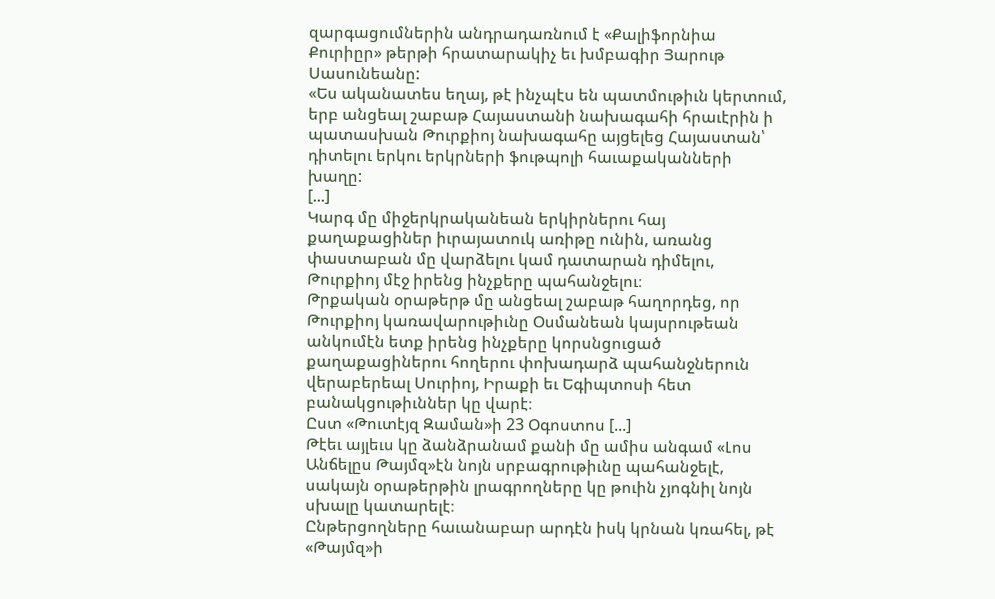զարգացումներին անդրադառնում է «Քալիֆորնիա Քուրիըր» թերթի հրատարակիչ եւ խմբագիր Յարութ Սասունեանը:
«Ես ականատես եղայ, թէ ինչպէս են պատմութիւն կերտում, երբ անցեալ շաբաթ Հայաստանի նախագահի հրաւէրին ի պատասխան Թուրքիոյ նախագահը այցելեց Հայաստան՝ դիտելու երկու երկրների ֆութպոլի հաւաքականների խաղը:
[...]
Կարգ մը միջերկրականեան երկիրներու հայ քաղաքացիներ իւրայատուկ առիթը ունին, առանց փաստաբան մը վարձելու կամ դատարան դիմելու, Թուրքիոյ մէջ իրենց ինչքերը պահանջելու։
Թրքական օրաթերթ մը անցեալ շաբաթ հաղորդեց, որ Թուրքիոյ կառավարութիւնը Օսմանեան կայսրութեան անկումէն ետք իրենց ինչքերը կորսնցուցած քաղաքացիներու հողերու փոխադարձ պահանջներուն վերաբերեալ Սուրիոյ, Իրաքի եւ Եգիպտոսի հետ բանակցութիւններ կը վարէ։
Ըստ «Թուտէյզ Զաման»ի 23 Օգոստոս [...]
Թէեւ այլեւս կը ձանձրանամ քանի մը ամիս անգամ «Լոս Անճելըս Թայմզ»էն նոյն սրբագրութիւնը պահանջելէ, սակայն օրաթերթին լրագրողները կը թուին չյոգնիլ նոյն սխալը կատարելէ։
Ընթերցողները հաւանաբար արդէն իսկ կրնան կռահել, թէ «Թայմզ»ի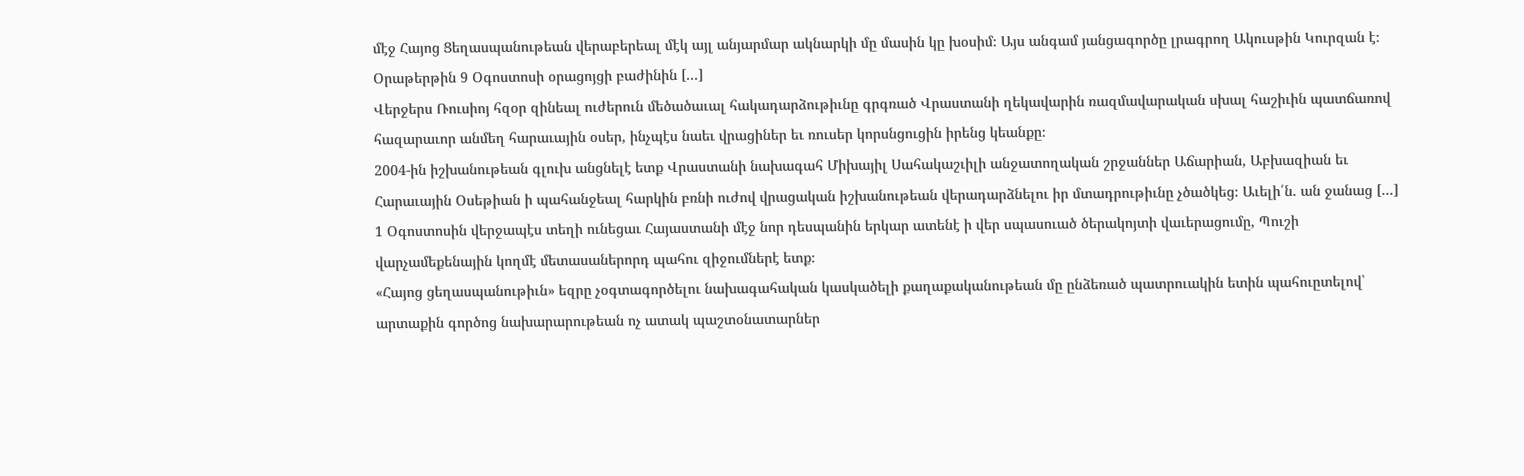մէջ Հայոց Ցեղասպանութեան վերաբերեալ մէկ այլ անյարմար ակնարկի մը մասին կը խօսիմ։ Այս անգամ յանցագործը լրագրող Ակուսթին Կուրզան է։
Օրաթերթին 9 Օգոստոսի օրացոյցի բաժինին [...]
Վերջերս Ռուսիոյ հզօր զինեալ ուժերուն մեծածաւալ հակադարձութիւնը գրգռած Վրաստանի ղեկավարին ռազմավարական սխալ հաշիւին պատճառով հազարաւոր անմեղ հարաւային օսեր, ինչպէս նաեւ վրացիներ եւ ռուսեր կորսնցուցին իրենց կեանքը։
2004-ին իշխանութեան գլուխ անցնելէ ետք Վրաստանի նախագահ Միխայիլ Սահակաշւիլի անջատողական շրջաններ Աճարիան, Աբխազիան եւ Հարաւային Օսեթիան ի պահանջեալ հարկին բռնի ուժով վրացական իշխանութեան վերադարձնելու իր մտադրութիւնը չծածկեց։ Աւելի՛ն. ան ջանաց [...]
1 Օգոստոսին վերջապէս տեղի ունեցաւ Հայաստանի մէջ նոր դեսպանին երկար ատենէ ի վեր սպասուած ծերակոյտի վաւերացումը, Պուշի վարչամեքենային կողմէ մետասաներորդ պահու զիջումներէ ետք։
«Հայոց ցեղասպանութիւն» եզրը չօգտագործելու նախագահական կասկածելի քաղաքականութեան մը ընձեռած պատրուակին ետին պահուըտելով՝ արտաքին գործոց նախարարութեան ոչ ատակ պաշտօնատարներ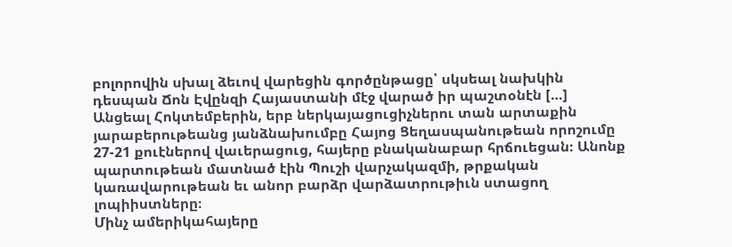բոլորովին սխալ ձեւով վարեցին գործընթացը՝ սկսեալ նախկին դեսպան Ճոն Էվընզի Հայաստանի մէջ վարած իր պաշտօնէն [...]
Անցեալ Հոկտեմբերին, երբ ներկայացուցիչներու տան արտաքին յարաբերութեանց յանձնախումբը Հայոց Ցեղասպանութեան որոշումը 27-21 քուէներով վաւերացուց, հայերը բնականաբար հրճուեցան։ Անոնք պարտութեան մատնած էին Պուշի վարչակազմի, թրքական կառավարութեան եւ անոր բարձր վարձատրութիւն ստացող լոպիիստները։
Մինչ ամերիկահայերը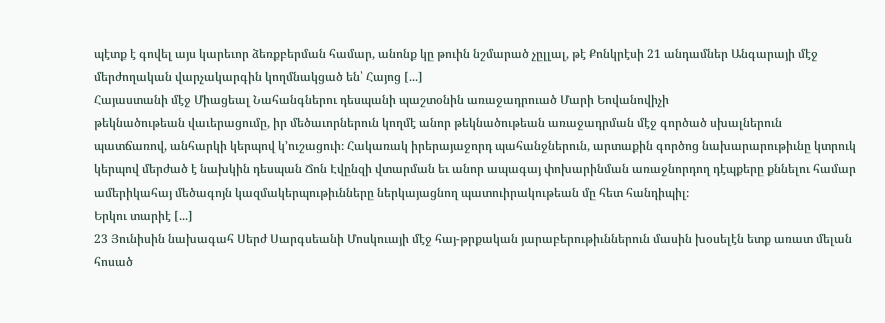պէտք է գովել այս կարեւոր ձեռքբերման համար, անոնք կը թուին նշմարած չըլլալ, թէ Քոնկրէսի 21 անդամներ Անգարայի մէջ մերժողական վարչակարգին կողմնակցած են՝ Հայոց [...]
Հայաստանի մէջ Միացեալ Նահանգներու դեսպանի պաշտօնին առաջադրուած Մարի Եովանովիչի
թեկնածութեան վաւերացումը, իր մեծաւորներուն կողմէ անոր թեկնածութեան առաջադրման մէջ գործած սխալներուն պատճառով, անհարկի կերպով կ՚ուշացուի։ Հակառակ իրերայաջորդ պահանջներուն, արտաքին գործոց նախարարութիւնը կտրուկ կերպով մերժած է նախկին դեսպան Ճոն Էվընզի վտարման եւ անոր ապագայ փոխարինման առաջնորդող դէպքերը քննելու համար ամերիկահայ մեծագոյն կազմակերպութիւնները ներկայացնող պատուիրակութեան մը հետ հանդիպիլ։
Երկու տարիէ [...]
23 Յունիսին նախագահ Սերժ Սարգսեանի Մոսկուայի մէջ հայ-թրքական յարաբերութիւններուն մասին խօսելէն ետք առատ մելան հոսած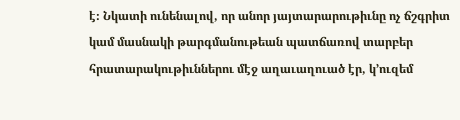է։ Նկատի ունենալով, որ անոր յայտարարութիւնը ոչ ճշգրիտ կամ մասնակի թարգմանութեան պատճառով տարբեր հրատարակութիւններու մէջ աղաւաղուած էր, կ՚ուզեմ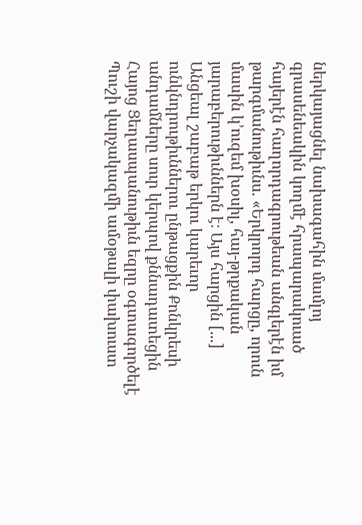ներկայացնել նախագահին մամլոյ գրասենեակին կողմէ հրապարակուած հայերէն հաղորդագրութեան անգլերէն իմ թարգմանութիւնս. «Երկրորդ հարցը, որուն մասին կ՚ուզեմ խօսիլ, հայ-թրքական յարաբերութիւններն է։ Այս հարցին [...]
Անցեալ շաբաթ երկու կարեւոր ունկնդրութիւններու ընթացքին Քոնկրեսի անդամները սուր կերպով քննադատեցին Հայոց Ցեղասպանութիւն եզրը օգտագործելէ Պուշի վարչակազմի ամօթալի փախուստ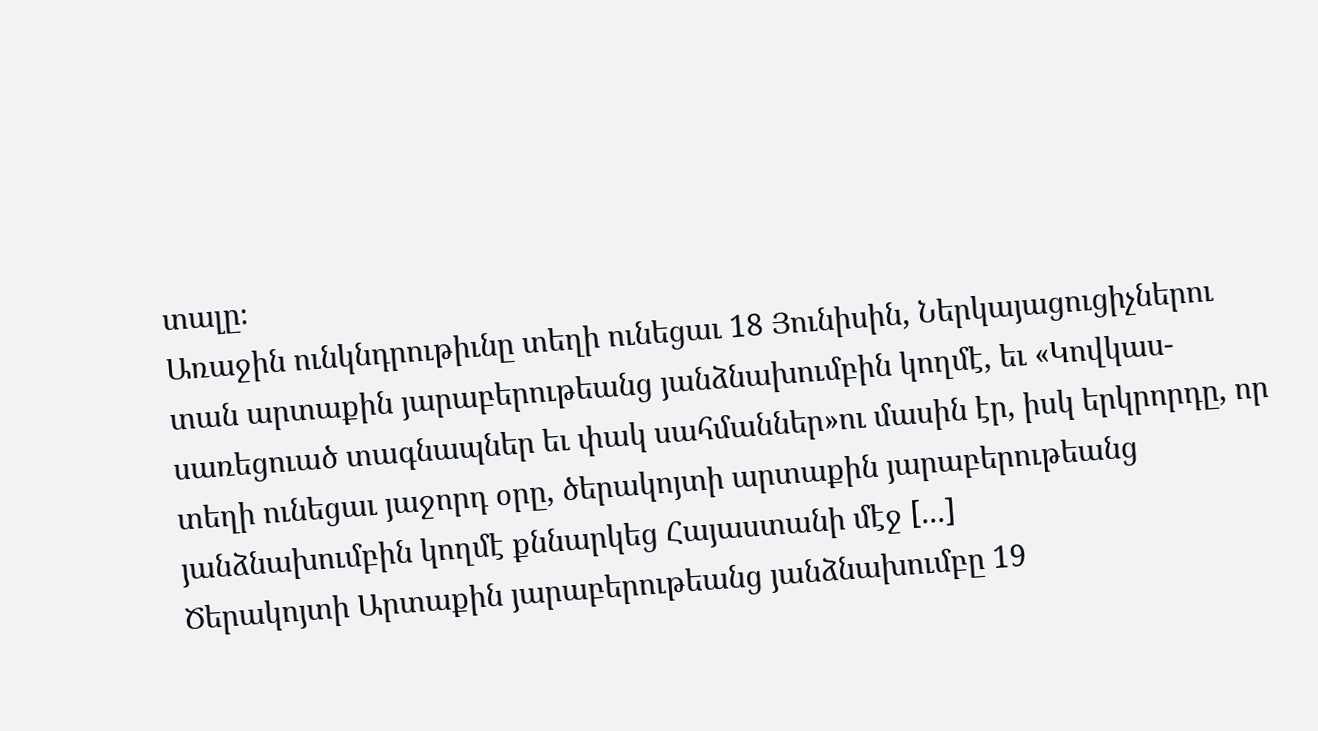տալը։
Առաջին ունկնդրութիւնը տեղի ունեցաւ 18 Յունիսին, Ներկայացուցիչներու տան արտաքին յարաբերութեանց յանձնախումբին կողմէ, եւ «Կովկաս-սառեցուած տագնապներ եւ փակ սահմաններ»ու մասին էր, իսկ երկրորդը, որ տեղի ունեցաւ յաջորդ օրը, ծերակոյտի արտաքին յարաբերութեանց յանձնախումբին կողմէ քննարկեց Հայաստանի մէջ [...]
Ծերակոյտի Արտաքին յարաբերութեանց յանձնախումբը 19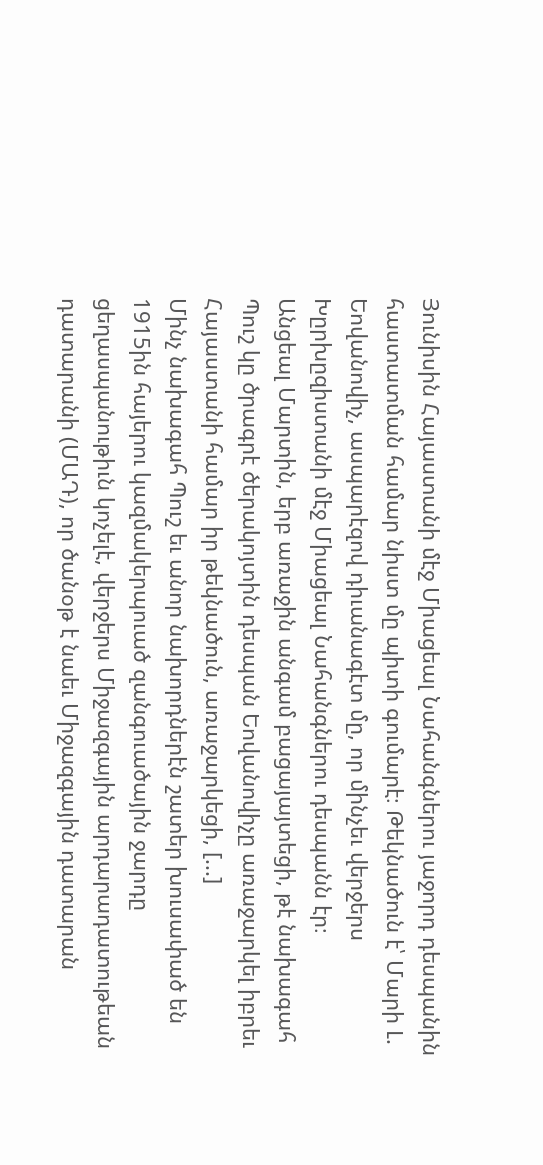Յունիսին Հայաստանի մէջ Միացեալ Նահանգներու յաջորդ դեսպանին հաստատման համար նիստ մը պիտի գումարէ։ Թեկնածուն է՝ Մարի Լ. Եովանովիչ, ասպարէզով դիւանագէտ մը, որ մինչեւ վերջերս Խըրխըզիստանի մէջ Միացեալ Նահանգներու դեսպանն էր։
Անցեալ Մարտին, երբ առաջին անգամ բացայայտեցի, թէ նախագահ Պուշ կը ծրագրէ ծերակոյտին դեսպան Եովանովիչը առաջարկել իբրեւ Հայաստանի համար իր թեկնածուն, առաջարկեցի, [...]
Մինչ նախագահ Պուշ եւ անոր նախորդներէն շատեր խուսափած են 1915ին հայերու կազմակերպուած զանգուածային ջարդը ցեղասպանութիւն կոչելէ, վերջերս Միջազգային արդարադատութեան դատարանի (ՄԱԴ), որ ծանօթ է նաեւ Միջազգային դատարան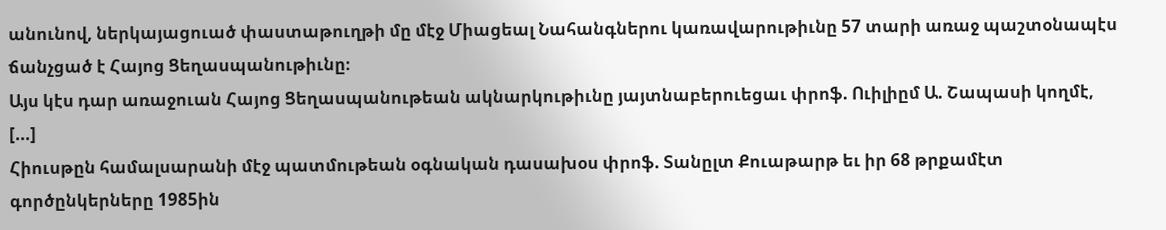անունով, ներկայացուած փաստաթուղթի մը մէջ Միացեալ Նահանգներու կառավարութիւնը 57 տարի առաջ պաշտօնապէս ճանչցած է Հայոց Ցեղասպանութիւնը։
Այս կէս դար առաջուան Հայոց Ցեղասպանութեան ակնարկութիւնը յայտնաբերուեցաւ փրոֆ. Ուիլիըմ Ա. Շապասի կողմէ, [...]
Հիուսթըն համալսարանի մէջ պատմութեան օգնական դասախօս փրոֆ. Տանըլտ Քուաթարթ եւ իր 68 թրքամէտ գործընկերները 1985ին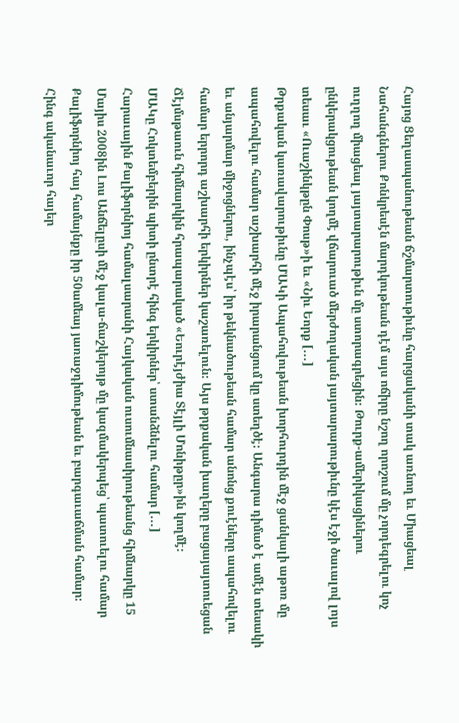Հայոց Ցեղասպանութեան ճշմարտութիւնը հարցականի տակ առնող եւ Միացեալ Նահանգներու Քոնկրեսէն մարդկութեան դէմ այս ոճիրը նշող որոշում մը չորդեգրելու կոչ ուղղող միացեալ յայտարարութիւն մը ստորագրեցին։ Թուրք-ամերիկացիներու ընկերակցութեան կողմէ վճարուած մերժողական յայտարարութիւնը կէս էջի ծաւալով լոյս տեսաւ «Ուաշինկթըն Փոսթ»ի եւ «Նիւ Եորք [...]
Թրքական կառավարութիւնը ՄԱԿի Ապահովութեան խորհուրդին մէջ ցանկալի աթոռ մը ապահովելու համար աշխարհի մէջ իրարանցում կը ստեղծէ։ Անգարա դիմած է ամէն տեսակի եւ անյարմար միջոցներու, ինչպէս՝ իր թեկնածութեան համար անոնց քուէները ապահովելու համար երրորդ աշխարհի երկիրներ կաշառելուն։ Այս թրքական խաղերը բացայայտուեցան Ճէյմսթաուն հիմնարկին հրապարակած «Եուրէյժիա Տէյլի Մոնիթըր»ին կողմէ։
ՄԱԿը Հոկտեմբերին պիտի ընտրէ հինգ երկիրներ՝ ստանձնելու համար [...]
Հարաւային Քալիֆորնիոյ համալսարանի Հայկական ուսումնասիրութեանց հիմնարկը 15 Մայիս 2008ին Լոս Անճելըսի մէջ կալա-ճաշկերոյթ մը կազմակերպեց՝ պատուելու համար Քալիֆորնիոյ հայ համայնքը իր 50ամեայ յառաջդիմութեան եւ բարգաւաճման համար։
Հինգ ականաւոր հայեր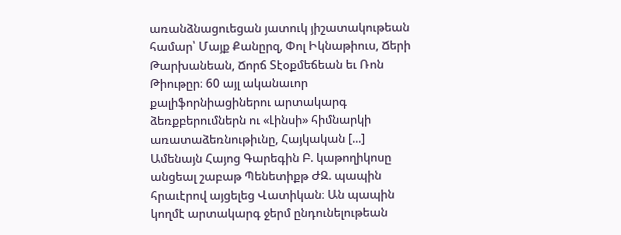առանձնացուեցան յատուկ յիշատակութեան համար՝ Մայք Քանըրզ, Փոլ Իկնաթիուս, Ճերի Թարխանեան, Ճորճ Տէօքմեճեան եւ Ռոն Թիութըր։ 60 այլ ականաւոր քալիֆորնիացիներու արտակարգ ձեռքբերումներն ու «Լինսի» հիմնարկի առատաձեռնութիւնը, Հայկական [...]
Ամենայն Հայոց Գարեգին Բ. կաթողիկոսը անցեալ շաբաթ Պենետիքթ ԺԶ. պապին հրաւէրով այցելեց Վատիկան։ Ան պապին կողմէ արտակարգ ջերմ ընդունելութեան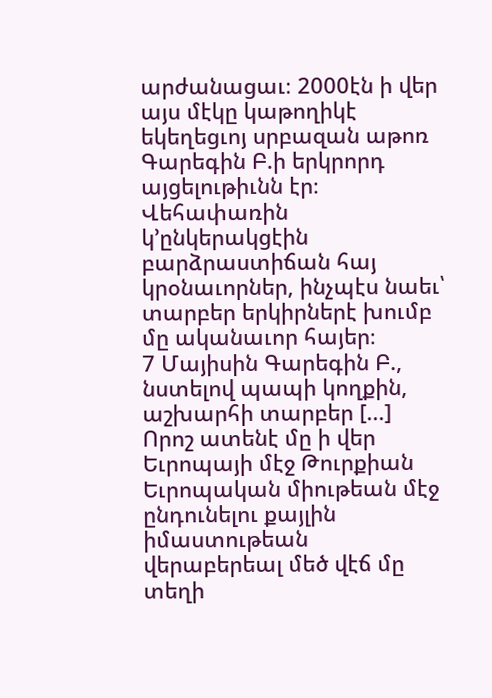արժանացաւ։ 2000էն ի վեր այս մէկը կաթողիկէ եկեղեցւոյ սրբազան աթոռ Գարեգին Բ.ի երկրորդ այցելութիւնն էր։
Վեհափառին կ՚ընկերակցէին բարձրաստիճան հայ կրօնաւորներ, ինչպէս նաեւ՝ տարբեր երկիրներէ խումբ մը ականաւոր հայեր։
7 Մայիսին Գարեգին Բ., նստելով պապի կողքին, աշխարհի տարբեր [...]
Որոշ ատենէ մը ի վեր Եւրոպայի մէջ Թուրքիան Եւրոպական միութեան մէջ ընդունելու քայլին իմաստութեան վերաբերեալ մեծ վէճ մը տեղի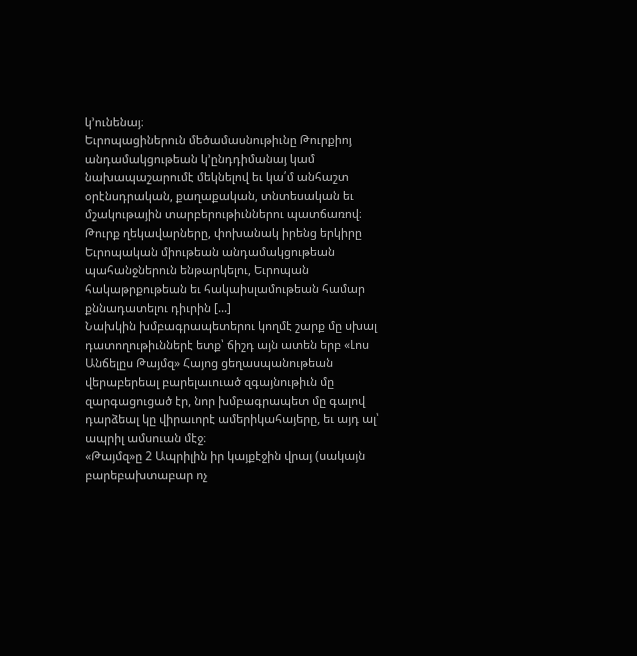կ՚ունենայ։
Եւրոպացիներուն մեծամասնութիւնը Թուրքիոյ անդամակցութեան կ՚ընդդիմանայ կամ նախապաշարումէ մեկնելով եւ կա՛մ անհաշտ օրէնսդրական, քաղաքական, տնտեսական եւ մշակութային տարբերութիւններու պատճառով։
Թուրք ղեկավարները, փոխանակ իրենց երկիրը Եւրոպական միութեան անդամակցութեան պահանջներուն ենթարկելու, Եւրոպան հակաթրքութեան եւ հակաիսլամութեան համար քննադատելու դիւրին [...]
Նախկին խմբագրապետերու կողմէ շարք մը սխալ դատողութիւններէ ետք՝ ճիշդ այն ատեն երբ «Լոս Անճելըս Թայմզ» Հայոց ցեղասպանութեան վերաբերեալ բարելաւուած զգայնութիւն մը զարգացուցած էր, նոր խմբագրապետ մը գալով դարձեալ կը վիրաւորէ ամերիկահայերը, եւ այդ ալ՝ ապրիլ ամսուան մէջ։
«Թայմզ»ը 2 Ապրիլին իր կայքէջին վրայ (սակայն բարեբախտաբար ոչ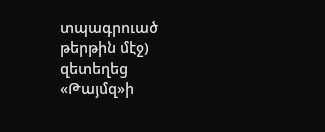տպագրուած թերթին մէջ) զետեղեց «Թայմզ»ի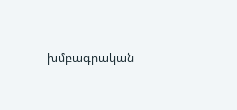խմբագրական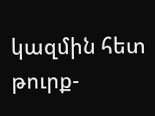կազմին հետ թուրք-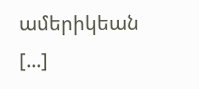ամերիկեան [...]